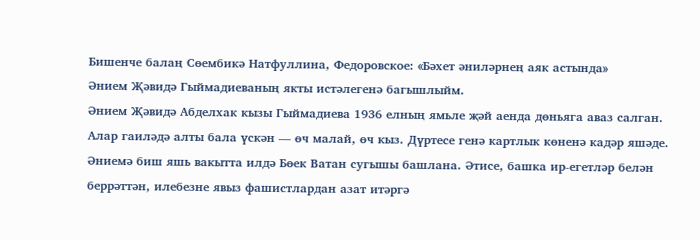Бишенче балаң Сөембикә Натфуллина, Федоровское: «Бәхет әниләрнең аяк астында»
Әнием Җәвидә Гыймадиеваның якты истәлегенә багышлыйм.
Әнием Җәвидә Абделхак кызы Гыймадиева 1936 елның ямьле җәй аенда дөньяга аваз салган. Алар гаиләдә алты бала үскән — өч малай, өч кыз. Дүртесе генә картлык көненә кадәр яшәде.
Әниемә биш яшь вакытта илдә Бөек Ватан сугышы башлана. Әтисе, башка ир-егетләр белән беррәттән, илебезне явыз фашистлардан азат итәргә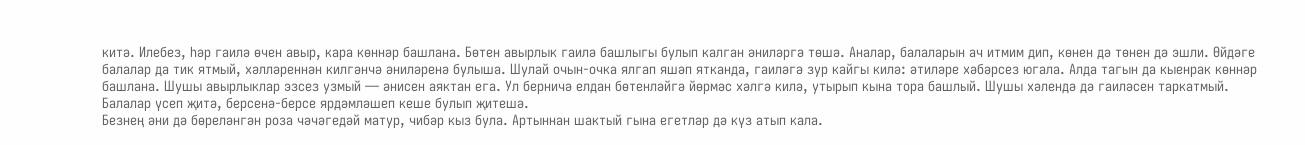китә. Илебез, һәр гаилә өчен авыр, кара көннәр башлана. Бөтен авырлык гаилә башлыгы булып калган әниләргә төшә. Аналар, балаларын ач итмим дип, көнен дә төнен дә эшли. Өйдәге балалар да тик ятмый, хәлләреннән килгәнчә әниләренә булыша. Шулай очын-очка ялгап яшәп ятканда, гаиләгә зур кайгы килә: әтиләре хәбәрсез югала. Алда тагын да кыенрак көннәр башлана. Шушы авырлыклар эзсез узмый — әнисен аяктан ега. Ул берничә елдан бөтенләйгә йөрмәс хәлгә килә, утырып кына тора башлый. Шушы хәлендә дә гаиләсен таркатмый. Балалар үсеп җитә, берсенә-берсе ярдәмләшеп кеше булып җитешә.
Безнең әни дә бөреләнгән роза чәчәгедәй матур, чибәр кыз була. Артыннан шактый гына егетләр дә күз атып кала.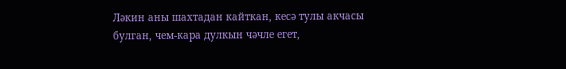Ләкин аны шахтадан кайткан, кесә тулы акчасы булган, чем-кара дулкын чәчле егет,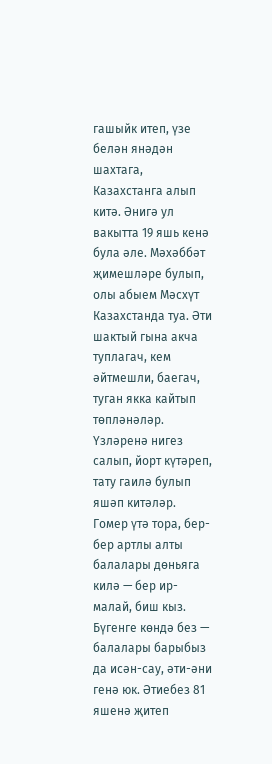гашыйк итеп, үзе белән янәдән шахтага, Казахстанга алып китә. Әнигә ул вакытта 19 яшь кенә була әле. Мәхәббәт җимешләре булып, олы абыем Мәсхүт Казахстанда туа. Әти шактый гына акча туплагач, кем әйтмешли, баегач, туган якка кайтып төпләнәләр. Үзләренә нигез салып, йорт күтәреп, тату гаилә булып яшәп китәләр.
Гомер үтә тора, бер-бер артлы алты балалары дөньяга килә — бер ир-малай, биш кыз.
Бүгенге көндә без — балалары барыбыз да исән-сау, әти-әни генә юк. Әтиебез 81 яшенә җитеп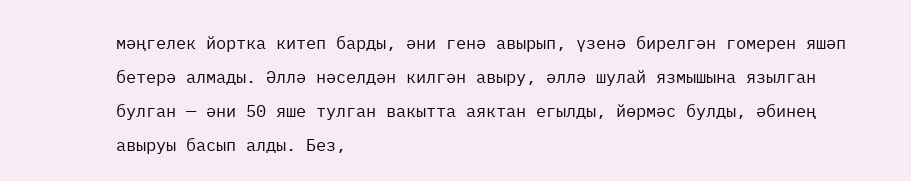мәңгелек йортка китеп барды, әни генә авырып, үзенә бирелгән гомерен яшәп бетерә алмады. Әллә нәселдән килгән авыру, әллә шулай язмышына язылган булган — әни 50 яше тулган вакытта аяктан егылды, йөрмәс булды, әбинең авыруы басып алды. Без,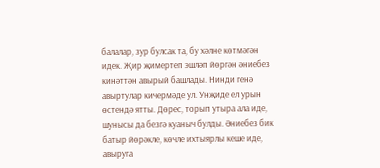балалар, зур булсак та, бу хәлне көтмәгән идек. Җир җимертеп эшләп йөргән әниебез кинәттән авырый башлады. Нинди генә авыртулар кичермәде ул. Унҗиде ел урын өстендә ятты. Дөрес, торып утыра ала иде, шунысы да безгә куаныч булды. Әниебез бик батыр йөрәкле, көчле ихтыярлы кеше иде, авыруга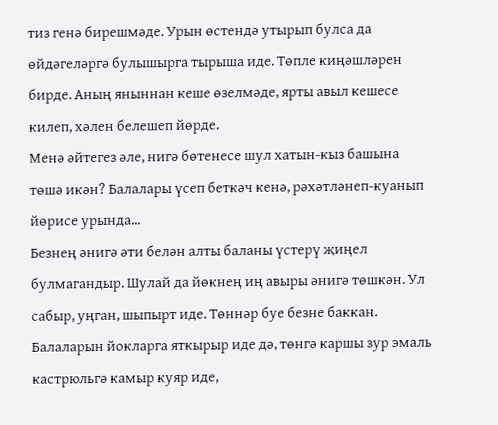тиз генә бирешмәде. Урын өстендә утырып булса да өйдәгеләргә булышырга тырыша иде. Төпле киңәшләрен бирде. Аның яныннан кеше өзелмәде, ярты авыл кешесе килеп, хәлен белешеп йөрде.
Менә әйтегез әле, нигә бөтенесе шул хатын-кыз башына төшә икән? Балалары үсеп беткәч кенә, рәхәтләнеп-куанып йөрисе урында...
Безнең әнигә әти белән алты баланы үстерү җиңел булмагандыр. Шулай да йөкнең иң авыры әнигә төшкән. Ул сабыр, уңган, шыпырт иде. Төннәр буе безне баккан. Балаларын йокларга яткырыр иде дә, төнгә каршы зур эмаль кастрюльгә камыр куяр иде,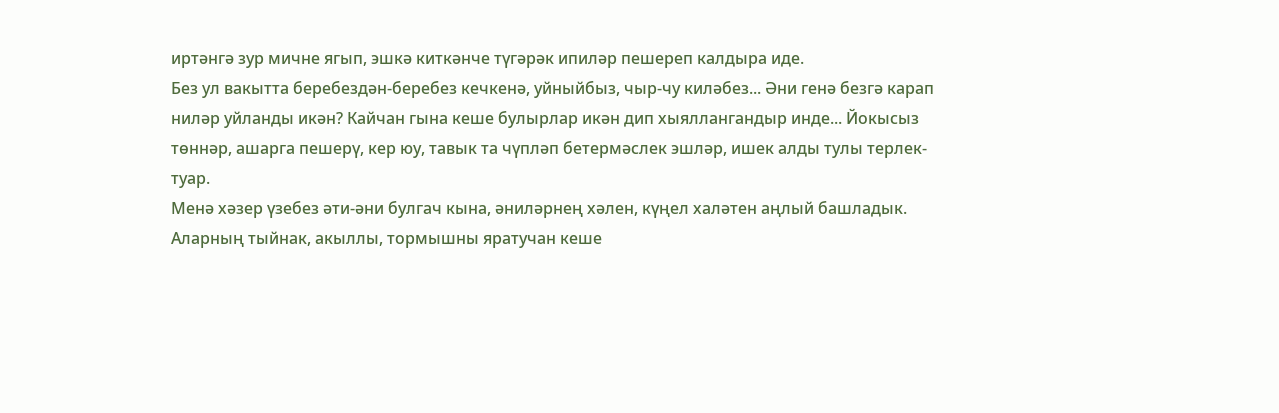иртәнгә зур мичне ягып, эшкә киткәнче түгәрәк ипиләр пешереп калдыра иде.
Без ул вакытта беребездән-беребез кечкенә, уйныйбыз, чыр-чу киләбез... Әни генә безгә карап ниләр уйланды икән? Кайчан гына кеше булырлар икән дип хыяллангандыр инде... Йокысыз төннәр, ашарга пешерү, кер юу, тавык та чүпләп бетермәслек эшләр, ишек алды тулы терлек-туар.
Менә хәзер үзебез әти-әни булгач кына, әниләрнең хәлен, күңел халәтен аңлый башладык. Аларның тыйнак, акыллы, тормышны яратучан кеше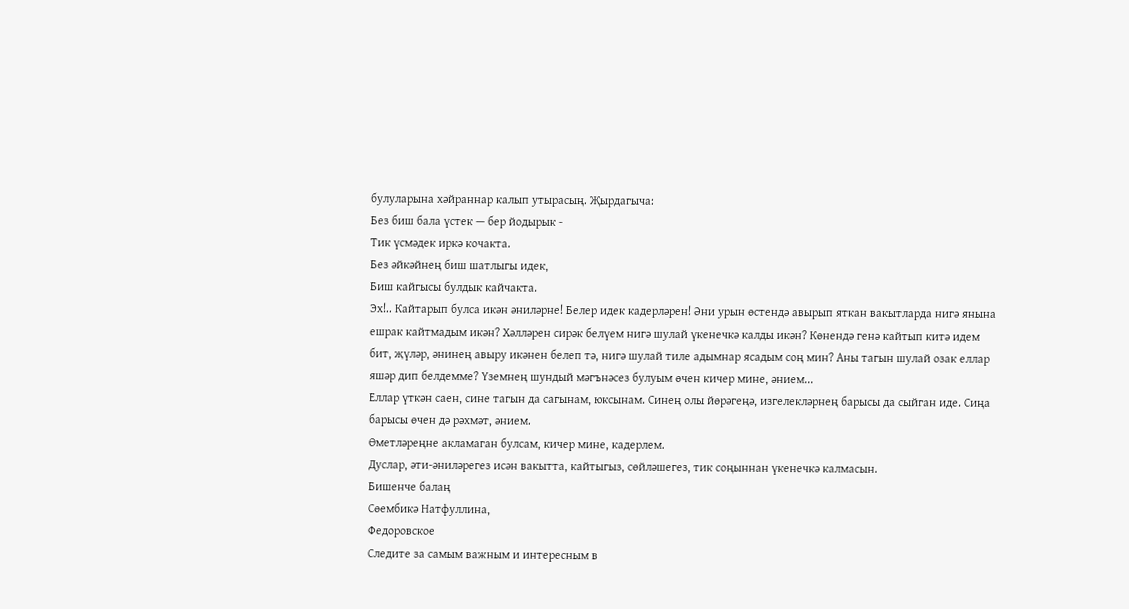булуларына хәйраннар калып утырасың. Җырдагыча:
Без биш бала үстек — бер йодырык -
Тик үсмәдек иркә кочакта.
Без әйкәйнең биш шатлыгы идек,
Биш кайгысы булдык кайчакта.
Эх!.. Кайтарып булса икән әниләрне! Белер идек кадерләрен! Әни урын өстендә авырып яткан вакытларда нигә янына ешрак кайтмадым икән? Хәлләрен сирәк белүем нигә шулай үкенечкә калды икән? Көнендә генә кайтып китә идем бит, җүләр, әнинең авыру икәнен белеп тә, нигә шулай тиле адымнар ясадым соң мин? Аны тагын шулай озак еллар яшәр дип белдемме? Үземнең шундый мәгънәсез булуым өчен кичер мине, әнием...
Еллар үткән саен, сине тагын да сагынам, юксынам. Синең олы йөрәгеңә, изгелекләрнең барысы да сыйган иде. Сиңа барысы өчен дә рәхмәт, әнием.
Өметләреңне акламаган булсам, кичер мине, кадерлем.
Дуслар, әти-әниләрегез исән вакытта, кайтыгыз, сөйләшегез, тик соңыннан үкенечкә калмасын.
Бишенче балаң
Сөембикә Натфуллина,
Федоровское
Следите за самым важным и интересным в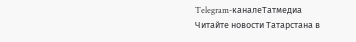Telegram-каналеТатмедиа
Читайте новости Татарстана в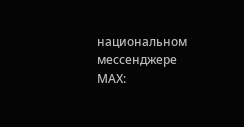национальном мессенджере MАХ: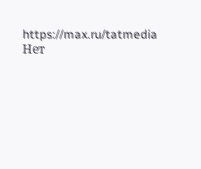https://max.ru/tatmedia
Нет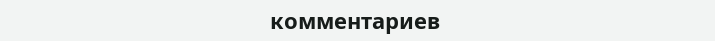комментариев